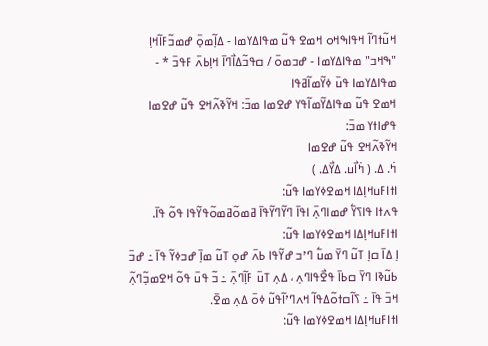ߞߎ߬ߙߣߊ߬ ߞߟߊߒߞߋ ߞߘߐ ߟߎ߬ ߘߟߊߡߌߘߊ - ߡߊ߲߬ߘߋ߲߫ ߝߘߏ߬ߓߊ߬ߞߊ߲ "ߒߞߏ" ߘߟߊߡߌߘߊ - ߝߏߘߋ߫ / ߛߟߏ߬ߡߊ߯ߣߊ߫ ߞߊ߲ߕߍ߫ ߓߟߏ߫ * - ߘߟߊߡߌߘߊ ߟߎ߫ ߦߌ߬ߘߊ߬ߥߟߊ
ߞߘߐ ߟߎ߬ ߘߟߊߡߌ߬ߘߊ߬ߟߌ ߝߐߘߊ ߘߏ߫: ߞߌ߬ߢߍ߬ߞߐ ߟߎ߬ ߝߐߘߊ   ߟߝߊߙߌ ߘߏ߫:
ߞߌ߬ߢߍ߬ߞߐ ߟߎ߬ ߝߐߘߊ
ߤ߭. ߡ. ( ߤ߭ߊ߯ߎ. ߡߌ߯ߡ. )
ߊߙߊߓߎߞߊ߲ߡߊ ߞߘߐߦߌߘߊ ߟߎ߬:
ߟߍߙߊ ߟߊߖߌ߱ ߝߘߊߣߍ߲߫ ߊߟߊ߫ ߣߌ߬ߣߌ߬ߟߊ߫ ߥߘߋ߬ߥߘߋ߬ߟߌ߬ߟߊ ߟߋ߬ ߟߊ߫.
ߊߙߊߓߎߞߊ߲ߡߊ ߞߘߐߦߌߘߊ ߟߎ߬:
ߊ߲ ߡߊ߫ ߛߊ߲ ߠߎ߬ ߣߌ߫ ߘߎ߱ ߣߴߏ ߝߌ߬ߟߊ ߕߍ߫ ߝߋ߲ ߠߎ߬ ߘߊ߲߫ ߝߏߦߌ߬ ߟߊ߫ ߸ ߝߏ߫ ߕߎ߬ߢߊ ߣߌ߫ ߛߕߊ߫ ߟߐ߯ߟߊߣߍ߲ ، ߡߍ߲ ߠߎ߫ ߓߊ߲߬ߣߍ߲߫ ߸ ߏ߬ ߟߎ߫ ߟߋ߬ ߞߐߘߏ߲߬ߣߍ߲߬ ߞߏ߫ ߟߊ߫ ߸ ߖߊ߬ߛߙߋ߬ߡߟߊ߬ ߞߍߣߴߊ߬ߟߎ߬ ߦߋ߫ ߡߍ߲ ߘߐ߫.
ߊߙߊߓߎߞߊ߲ߡߊ ߞߘߐߦߌߘߊ ߟߎ߬: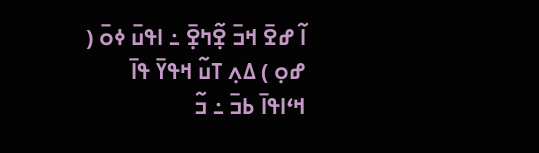ߊ߬ ߝߐ߫ ߞߏ߫ ߐ߲߬ߤߐ߲߫ ߸ ߊߟߎ߫ ߦߋ߫ ( ߝߋ߲ ) ߡߍ߲ ߠߎ߬ ߞߟߌ߫ ߟߊ߫ ߞߵߊߟߊ߫ ߕߏ߫ ߸ ߏ߬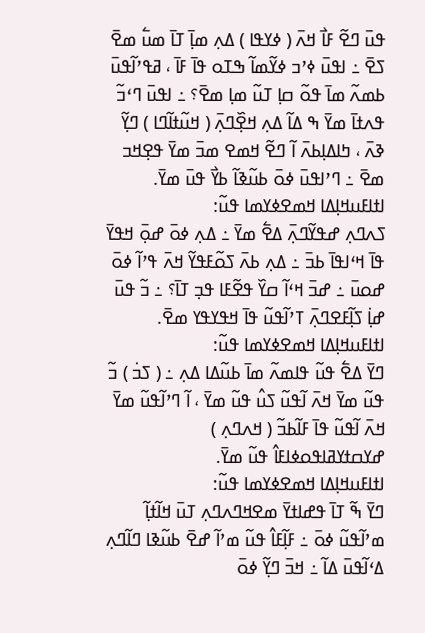ߟߎ߫ ߣߐ߬ ߓߊ߯ ߞߍ߫ ( ߦߌߟߊ ) ߡߍ߲ ߘߊ߲߫ ߠߊ߫ ߘߎ߱ ߘߐ߫ ߖߐ߫ ߸ ߊߟߎ߫ ߦߴߏ ߦߌ߬ߘߊ߬ ߒߠߋ ߟߊ߫ ߓߊ߫ ، ߥߟߴߊ߬ߟߎ߫ ߕߘߍ߬ ߘߊ߫ ߟߋ߬ ߛߊ߲ ߠߎ߬ ߘߊ߲ ߘߐ߫؟ ߸ ߊߟߎ߫ ߣߵߏ߬ ߟߍߙߊ߫ ߘߌ߫ ߒ ߡߊ߬ ߡߍ߲ ߞߐ߲߰ߣߍ߲߫ ( ߞߎ߬ߙߊ߬ߣߊ ) ߣߌ߲߬ ߢߍ߫ ، ߤߊߡߊ߲ߕߍ߫ ߊ߬ ߣߐ߬ ߞߘߐ ߘߏ߫ ߘߌ߫ ߟߐ߲ߞߏ ߘߐ߫ ߸ ߣߴߊߟߎ߫ ߦߋ߫ ߕߎ߬ߢߊ߬ ߕߌ߯ ߟߎ߫ ߘߌ߫.
ߊߙߊߓߎߞߊ߲ߡߊ ߞߘߐߦߌߘߊ ߟߎ߬:
ߖߍߣߍ߲ ߝߟߌ߬ߣߍ߲߫ ߡߐ߱ ߘߌ߫ ߸ ߡߍ߲ ߦߋ߫ ߝߋ߲߫ ߞߟߌ߫ ߟߊ߫ ߞߵߊߟߊ߫ ߕߏ߫ ߸ ߡߍ߲ ߕߍ߫ ߖߋ߬ߓߟߌ߬ ߞߍ߫ ߟߴߊ߬ ߦߋ߫ ߝߋߎ߫ ߸ ߝߏ߫ ߞߵߊ߬ ߛߌ߰ ߟߐ߬ߓߊ ߟߏ߲ ߠߊ߫؟ ߸ ߏ߬ ߟߎ߫ ߝߊ߲߭ ߖߊ߲߬ߓߐߣߍ߲߫ ߠߴߊ߬ߟߎ߬ ߟߊ߫ ߞߟߌߟߌ ߘߐ߫.
ߊߙߊߓߎߞߊ߲ߡߊ ߞߘߐߦߌߘߊ ߟߎ߬:
ߣߌ߫ ߡߐ߱ ߟߎ߬ ߟߊߘߍ߬ ߘߊ߫ ߕߎ߬ߡߊ ߡߍ߲ ߸ ( ߖߏ߭ ) ߏ߬ ߟߎ߬ ߘߌ߫ ߞߍ߫ ߊ߬ߟߎ߬ ߖߎ߮ ߟߎ߬ ߘߌ߫ ، ߊ߬ ߣߴߊ߬ߟߎ߬ ߘߌ߫ ߞߍ߫ ߊ߬ߟߎ߬ ߟߊ߫ ߓߊ߬ߕߏ߬ ( ߞߍߣߍ߲ ) ߝߌߛߙߌߥߊߟߋߦߊߓߊ߮ ߟߎ߬ ߘߌ߫.
ߊߙߊߓߎߞߊ߲ߡߊ ߞߘߐߦߌߘߊ ߟߎ߬:
ߣߌ߫ ߒ߬ ߠߊ߫ ߟߝߊߙߌ߫ ߘߐߞߣߍߣߍ߲ ߠߎ߫ ߞߊ߬ߙߊ߲߬ ߘߴߊ߬ߟߎ߬ ߦߋ߫ ߸ ߓߊ߲߬ߓߊ߮ ߟߎ߬ ߘߴߊ߬ ߝߐ߫ ߕߎ߬ߢߊ ߣߊ߬ߣߍ߲ ߡߵߊ߬ߟߎ߫ ߡߊ߬ ߸ ߞߏ߫ ߣߌ߲߬ ߦߋ߫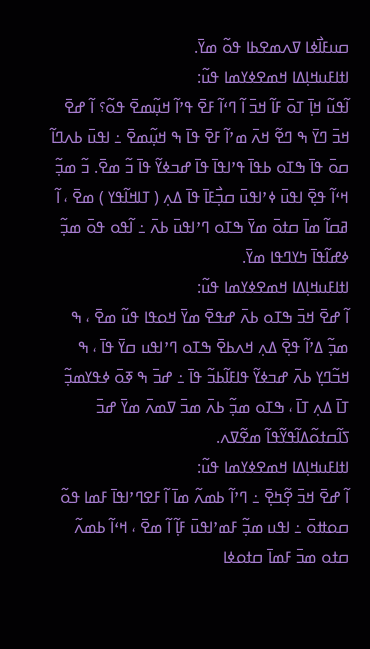ߛߎߓߊ߯ߦߊ ߜߍߘߐߕߊ ߟߋ߬ ߘߌ߫.
ߊߙߊߓߎߞߊ߲ߡߊ ߞߘߐߦߌߘߊ ߟߎ߬:
ߊ߬ߟߎ߬ ߞߊ߲߫ ߠߋ߫ ߓߊ߬ ߞߏ߫ ߊ߬ ߣߵߊ߬ ߓߐ߫ ߟߴߊ߬ ߞߎ߲߬ߘߐ߫ ߟߋ߬؟ ߊ߬ ߝߐ߫ ߞߏ߫ ߣߌ߫ ߒ ߣߐ߬ ߞߍ߫ ߘߴߊ߬ ߓߐ߫ ߟߊ߫ ߒ ߞߎ߲߬ߘߐ߫ ߸ ߊߟߎ߫ ߕߍߣߊ߬ ߛߋ߫ ߟߊ߫ ߒߠߋ ߕߟߊ߫ ߟߴߊߟߊ߫ ߟߊ߫ ߝߏߦߌ߬ ߟߊ߫ ߏ߬ ߘߐ߫. ߏ߬ ߘߏ߲߬ ߞߵߊ߬ ߟߐ߲߫ ߊߟߎ߫ ߦߴߊߟߎ߫ ߛߏ߲߯ߓߊ߫ ߟߊ߫ ߡߍ߲ ( ߠߊߞߊ߬ߟߌ ) ߘߐ߫ ، ߊ߬ ߥߛߊ߬ ߘߊ߫ ߛߙߋ߫ ߘߌ߫ ߒߠߋ ߣߴߊߟߎ߫ ߕߍ߫ ߸ ߊ߬ߟߋ ߟߋ߫ ߘߏ߲߬ ߦߝߊ߬ߟߊ߫ ߤߌߣߟߊ ߘߌ߫.
ߊߙߊߓߎߞߊ߲ߡߊ ߞߘߐߦߌߘߊ ߟߎ߬:
ߊ߬ ߝߐ߫ ߞߏ߫ ߒߠߋ ߕߍ߫ ߝߟߐ߫ ߘߌ߫ ߞߋߟߊ ߟߎ߬ ߘߐ߫ ، ߒ ߘߏ߲߬ ߡߴߊ߬ ߟߐ߲߫ ߡߍ߲ ߞߍߕߐ߫ ߒߠߋ ߣߴߊߟߎ ߛߌ߫ ߟߊ߫ ، ߒ ߞߏ߬ߣߌ߲ ߕߍ߫ ߝߏߦߌ߬ ߟߊߓߊ߬ߕߏ߬ ߟߊ߫ ߸ ߝߏ߫ ߒ ߧߋ߫ ߦߟߌߘߏ߲߬ ߠߊ߫ ߡߍ߲ ߠߊ߫ ، ߒߠߋ ߘߏ߲߬ ߕߍ߫ ߘߏ߫ ߜߘߍ߫ ߘߌ߫ ߝߏ߫ ߖߊ߬ߛߙߋ߬ߡߊ߬ߟߌ߬ߟߊ߬ ߘߐ߬ߜߍ.
ߊߙߊߓߎߞߊ߲ߡߊ ߞߘߐߦߌߘߊ ߟߎ߬:
ߊ߬ ߝߐ߫ ߞߏ߫ ߐ߲߬ߤߐ߲߫ ߸ ߣߴߊ߬ ߕߘߍ߬ ߘߊ߫ ߊ߬ ߓߐߣߴߊߟߊ߫ ߓߘߊ ߟߋ߬ ߛߋߚߋ߫ ߸ ߊߟߎ ߘߏ߲߬ ߓߘߴߊߟߎ߫ ߓߊ߲߬ ߊ߬ ߘߐ߫ ، ߞߵߊ߬ ߕߘߍ߬ ߛߙߋ ߘߏ߫ ߓߘߊ߫ ߛߙߋߦߊ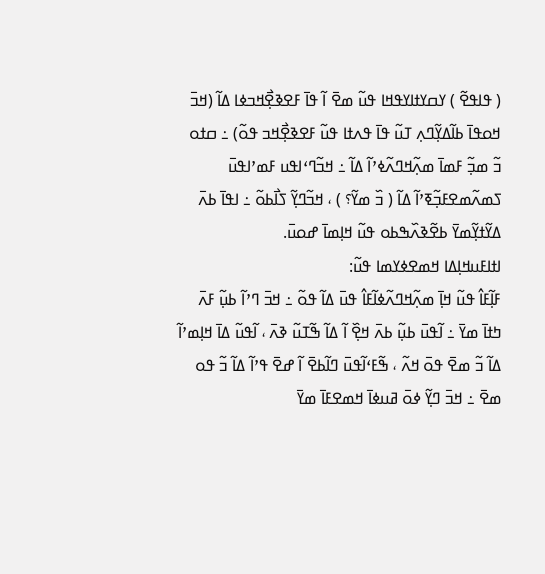( ߟߊߟߐ߬ ) ߌߛߌߙߊߌߟߞߊ ߟߎ߬ ߘߐ߫ ߊ߬ ߟߊ߫ ߓߐߢߐ߲߯ߞߏߦߊ ߡߊ߬ (ߞߏ߫ ߞߋߟߊ߫ ߕߊ߬ߡߌ߲߬ߣߍ߲ ߠߎ߬ ߟߊ߫ ߟߍߙߊ ߟߎ߬ ߓߐߢߐ߲߯ߞߏ ߟߋ߬) ߸ ߛߙߋ ߏ߬ ߘߏ߲߬ ߓߘߊ߫ ߘߍ߲߬ߞߣߍ߬ߦߴߊ߬ ߡߊ߬ ߸ ߞߏ߬ߣߵߊߟߎ ߓߘߴߊߟߎ߫ ߖߘߍ߬ߘߐߓߏ߲߬ߧߴߊ߬ ߡߊ߬ ( ߏ߰ ߘߌ߬؟ ) ، ߞߏ߬ߣߌ߲߬ ߖߊ߯ߕߋ߬ ߸ ߊߟߊ߫ ߕߍ߫ ߡߌ߬ߙߌ߲߬ߘߌ߫ ߕߐ߬ߢߍ߰ߒߕߋ ߟߎ߬ ߞߊ߲ߘߊ߫ ߝߋߎ߫.
ߊߙߊߓߎߞߊ߲ߡߊ ߞߘߐߦߌߘߊ ߟߎ߬:
ߓߊ߲߬ߓߊ߮ ߟߎ߬ ߞߊ߲߫ ߘߍ߲߬ߞߣߍ߬ߦߊ߬ߓߊ߮ ߟߎ߫ ߡߊ߬ ߟߋ߬ ߸ ߞߏ߫ ߣߴߊ߬ ߕߎ߲߬ ߓߍ߫ ߤߙߊ߫ ߘߌ߫ ߸ ߊ߬ߟߎ߫ ߕߎ߲߬ ߕߍ߫ ߞߐ߲߰ ߊ߬ ߡߊ߬ ߒ߬ߠߎ߬ ߢߍ߫ ، ߊ߬ߟߎ߬ ߡߊ߫ ߞߊ߲ߘߴߊ߬ ߡߊ߬ ߏ߬ ߘߐ߫ ߟߋ߫ ߞߍ߬ ، ߒ߬ߓߵߊ߬ߟߎ߫ ߣߊ߬ߕߐ߫ ߊ߬ ߝߐ߫ ߟߴߊ߬ ߡߊ߬ ߏ߬ ߟߋ ߘߐ߫ ߸ ߞߏ߫ ߣߌ߲߬ ߦߋ߫ ߥߎߦߊ߫ ߞߘߐߓߊ߫ ߘߌ߫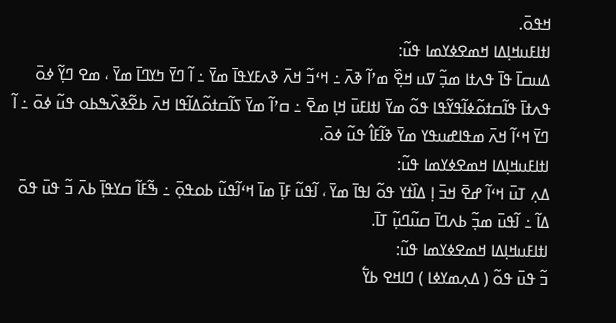ߞߟߋ߫.
ߊߙߊߓߎߞߊ߲ߡߊ ߞߘߐߦߌߘߊ ߟߎ߬:
ߡߎߛߊ߫ ߟߊ߫ ߟߍߙߊ ߘߏ߲߬ ߜߎ ߞߐ߲߰ ߘߴߊ߬ ߢߍ߫ ߸ ߞߵߏ߬ ߞߍ߫ ߢߍߓߌߟߊ߫ ߘߌ߫ ߸ ߊ߬ ߣߌ߫ ߤߌߣߊ߫ ߘߌ߫ ، ߘߐ ߣߌ߲߬ ߦߋ߫ ߟߍߙߊ߫ ߟߊ߬ߛߙߋ߬ߦߊ߬ߟߌ߬ߟߊ ߟߋ߬ ߘߌ߫ ߊߙߊߓߎ߫ ߞߊ߲ ߘߐ߫ ߸ ߛߴߊ߬ ߘߌ߫ ߖߊ߬ߛߙߋ߬ߡߊ߬ߟߊ ߞߍ߫ ߕߐ߬ߢߍ߰ߒߕߋ ߟߎ߬ ߦߋ߫ ߸ ߊ߬ ߣߌ߫ ߞߵߊ߬ ߞߍ߫ ߘߟߊߝߎߟߌ ߘߌ߫ ߢߊ߬ߓߊ߮ ߟߎ߬ ߦߋ߫.
ߊߙߊߓߎߞߊ߲ߡߊ ߞߘߐߦߌߘߊ ߟߎ߬:
ߡߍ߲ ߠߎ߫ ߞߵߊ߬ ߝߐ߫ ߞߏ߫ ߊ߲ ߡߊ߰ߙߌ ߟߋ߬ ߊߟߊ߫ ߘߌ߫ ، ߊ߬ߟߎ߬ ߓߊ߲߫ ߘߊ߫ ߞߵߊ߬ߟߎ߬ ߕߋߟߋ߲߫ ߸ ߒ߬ߓߊ߬ ߛߌߟߊ߲߫ ߕߍ߫ ߏ߬ ߟߎ߫ ߟߋ߫ ߡߊ߬ ߸ ߊ߬ߟߎ߫ ߘߏ߲߬ ߕߍߣߊ߫ ߛߎ߬ߣߎ߲߬ ߠߊ߫.
ߊߙߊߓߎߞߊ߲ߡߊ ߞߘߐߦߌߘߊ ߟߎ߬:
ߏ߬ ߟߎ߫ ߟߋ߬ ( ߡߍ߲ߘߌߦߊ ) ߣߊߞߐ ߕߌ߱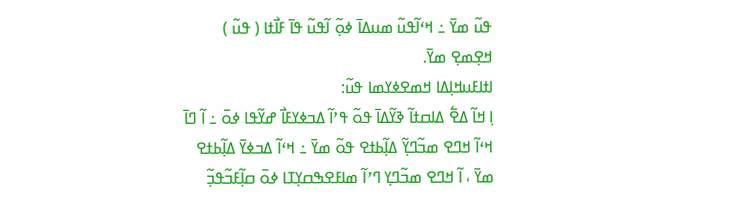ߟߎ߬ ߘߌ߫ ߸ ߞߵߊ߬ߟߎ߬ ߘߎߡߊ߫ ߦߋ߲߬ ߊ߬ߟߎ߬ ߟߊ߫ ߓߊ߯ߙߊ ( ߟߎ߬ ) ߞߐ߲ߘߐ߲ ߘߌ߫.
ߊߙߊߓߎߞߊ߲ߡߊ ߞߘߐߦߌߘߊ ߟߎ߬:
ߊ߲ ߞߊ߬ ߡߐ߱ ߡߊߛߙߊ߬ ߢߌ߬ߡߊ߫ ߟߋ߬ ߟߴߊ߬ ߡߏߦߌߓߊ߯ ߝߌ߬ߟߊ ߦߋ߫ ߸ ߊ߬ ߣߊ߫ ߞߵߊ߬ ߞߣߐ ߘߏ߬ߣߌ߲߬ ߡߊ߲߬ߕߙߐ ߟߋ߬ ߘߌ߫ ߸ ߞߵߊ߬ ߡߏߦߌ߫ ߡߊ߲߬ߕߙߐ ߘߌ߫ ، ߊ߬ ߞߣߐ ߘߏ߬ߣߌ߲ ߣߴߊ߬ ߘߊߓߐߒߛߌ߲ߠߊ ߦߋ߫ ߛߊ߲߬ߓߏ߬ߟߏ߲߬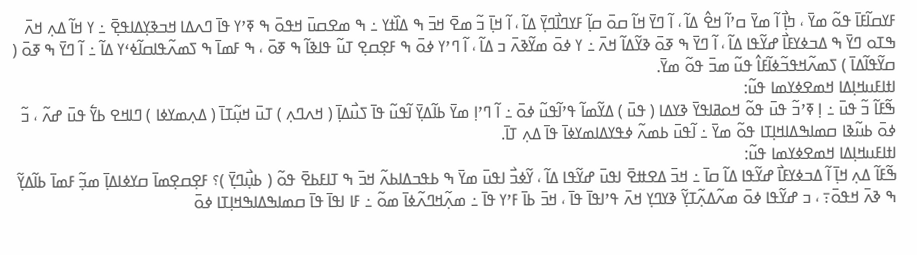ߓߌߛߊ߬ߓߊ߫ ߟߋ߬ ߘߌ߫ ، ߤߊ߲߯ ߊ߬ ߘߌ߫ ߛߴߊ߬ ߞߐ߮ ߡߊ߬ ، ߊ߬ ߣߌ߫ ߞߊ߬ ߛߋ߫ ߛߊ߲߬ ߓߌߣߊ߯ߣߌ߲߫ ߡߊ߬ ، ߊ߬ ߞߊ߲߫ ߏ߬ ߘߐ߫ ߞߏ߫ ߒ ߡߊ߰ߙߌ ߸ ߒ ߘߐߛߎ߫ ߞߟߋ߫ ߒ ߧߴߌ ߟߊ߫ ߣߍߡߊ ߞߏߢߌ߲ߡߊߟߐ߲߫ ߸ ߌ ߞߊ߬ ߡߍ߲ ߞߍ߫ ߒߠߋ ߣߌ߫ ߒ ߡߏߦߌߓߊ߯ ߝߌ߬ߟߊ ߡߊ߬ ، ߊ߬ ߣߌ߫ ߒ ߧߋ߫ ߢߌ߬ߡߊ߬ ߞߍ߫ ߸ ߌ ߦߋ߫ ߘߌ߬ߢߍ߫ ߏ ߡߊ߬ ، ߊ߬ ߣߴߌ ߦߋ߫ ߒ ߓߐ߲ߛߐ߲ ߠߎ߬ ߟߊߢߊ߬ ߒ ߧߋ߫ ، ߒ ߓߘߊ߫ ߒ ߖߘߍ߬ߟߊߛߊ߬ߦߵߌ ߡߊ߬ ߸ ߊ߬ ߣߌ߫ ߒ ߧߋ߫ ( ߛߌ߬ߟߊ߬ߡߊ߫ ) ߖߘߍ߬ߞߟߏ߬ߦߊ߬ߓߊ߮ ߟߎ߬ ߘߏ߫ ߟߋ߬ ߘߌ߫.
ߊߙߊߓߎߞߊ߲ߡߊ ߞߘߐߦߌߘߊ ߟߎ߬:
ߒ߬ߓߊ߬ ߏ߬ ߟߎ߫ ߸ ߊ߲ ߧߴߏ߬ ߟߎ߫ ߟߋ߬ ߞߋߥߊߟߌ߫ ߢߌߡߊ ( ߟߎ߫ ) ߡߌ߬ߘߊ߬ ߟߴߊ߬ߟߎ߬ ߦߋ߫ ߸ ߊ߬ ߣߴߊ߲ ߘߌ߫ ߕߊ߬ߡߌ߲߫ ߊ߬ߟߎ߬ ߟߊ߫ ߖߎ߯ߡߊ߲߫ ( ߞߍߣߍ߲ ) ߠߎ߫ ߞߎ߲߬ߠߊ߫ ( ߡߍ߲ߘߌߦߊ ) ߣߊߞߐ ߕߌ߱ ߟߎ߫ ߝߍ߬ ، ߏ߬ ߦߋ߫ ߕߎ߬ߢߊ ߛߘߊߒߡߊߞߊ߲ߠߊ ߟߋ߬ ߘߌ߫ ߸ ߊ߬ߟߎ߫ ߕߘߍ߬ ߦߟߌߡߊߘߌߦߊ߫ ߟߊ߫ ߡߍ߲ ߠߊ߫.
ߊߙߊߓߎߞߊ߲ߡߊ ߞߘߐߦߌߘߊ ߟߎ߬:
ߒ߬ߓߊ߬ ߡߍ߲ ߞߊ߲߫ ߊ߬ ߡߏߦߌߓߊ߯ ߝߌ߬ߟߊ ߡߊ߬ ߛߊ߫ ߸ ߞߏ߫ ߡߐߚߐ߫ ߊߟߎ߫ ߝߌ߬ߟߊ ߡߊ߬ ، ߌ߬ߦߏ߯ ߊߟߎ߫ ߘߌ߫ ߒ ߕߟߏߡߊߕߍ߬ ߞߏ߫ ߒ ߠߊߓߕߐ߫ ߟߋ߬ ( ߕߎ߲߯ߣߌ߲߫ )؟ ߓߐ߲ߛߐ߲ߘߊ߫ ߛߌߦߊߡߊ߲߫ ߘߏ߲߬ ߓߘߊ߫ ߕߊ߬ߡߌ߲߬ ߒ ߢߍ߫ ߞߟߋ߫߹ ، ߏ ߝߌ߬ߟߊ ߦߋ߫ ߘߍ߬ߡߍ߲߬ߠߌ߲߬ ߢߌߣߌ߲ ߞߍ߫ ߟߴߊߟߊ߫ ߟߊ߫ ، ߞߏ߫ ߕߊ߫ ߓߴߌ ߟߊ߫ ߸ ߘߍ߲߬ߞߣߍ߬ߦߊ߫ ߘߋ߬ ߸ ߓߊ ߊߟߊ߫ ߟߊ߫ ߛߘߊߒߡߊߒߞߊ߲ߠߊ ߦߋ߫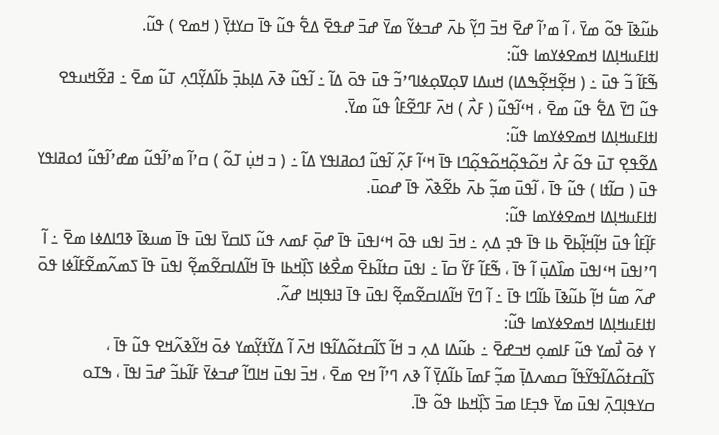ߕߎ߬ߢߊ߫ ߟߋ߬ ߘߌ߫ ، ߊ߬ ߘߴߊ߬ ߝߐ߫ ߞߏ߫ ߣߌ߲߬ ߕߍ߫ ߝߏߦߌ߬ ߘߌ߫ ߝߏ߫ ߝߟߐ߫ ߡߐ߱ ߟߎ߬ ߟߊ߫ ߛߌߙߌ߲߫ ( ߞߘߐ ) ߟߎ߬.
ߊߙߊߓߎߞߊ߲ߡߊ ߞߘߐߦߌߘߊ ߟߎ߬:
ߒ߬ߓߊ߬ ߏ߬ ߟߎ߫ ߸ ( ߞߐ߲߬ߞߐ߲߬ߒߡߊ) ߞߎߡߊ ߜߋ߲ߜߋ߲ߦߊߣߴߏ߬ ߟߎ߫ ߟߋ߫ ߡߊ߬ ߸ ߊ߬ߟߎ߬ ߢߍ߫ ߡߊ߲ߕߏ߲߫ ߕߊ߬ߡߌ߲߬ߣߍ߲ ߠߎ߬ ߘߐ߫ ߸ ߥߐ߬ߞߎߟߐ ߟߎ߬ ߣߌ߫ ߡߐ߱ ߟߎ߬ ߘߐ߫ ، ߞߵߊ߬ߟߎ߬ ( ߓߍ߯ ) ߞߍ߫ ߓߣߐ߬ߓߊ߮ ߟߎ߬ ߘߌ߫.
ߊߙߊߓߎߞߊ߲ߡߊ ߞߘߐߦߌߘߊ ߟߎ߬:
ߡߐ߬ߟߐ߲ ߠߎ߫ ߟߋ߬ ߓߍ߯ ߞߋ߬ߟߋ߲߬ߞߋ߬ߟߋ߲߬ߣߊ ߟߊ߫ ߞߵߊ߬ ߓߍ߲߬ ߊ߬ߟߎ߬ ߗߋߥߊߟߌ ߡߊ߬ ߸ ( ߏ ߞߎ߲߭ ߠߋ߬ ) ߛߴߊ߬ ߘߴߊ߬ߟߎ߬ ߘߝߴߊ߬ߟߎ߬ ߗߋߥߊߟߌ ߟߎ߫ ( ߛߊ߬ߙߊ ) ߟߎ߬ ߟߊ߫ ، ߊ߬ߟߎ߫ ߘߏ߲߬ ߕߍ߫ ߕߐ߬ߢߍ߰ ߟߊ߫ ߝߋߎ߫.
ߊߙߊߓߎߞߊ߲ߡߊ ߞߘߐߦߌߘߊ ߟߎ߬:
ߓߊ߲߬ߓߊ߮ ߟߎ߫ ߞߊ߲߬ߞߊ߲߬ߕߐ߫ ߕߊ ߟߊ߫ ߟߏ߲ ߡߍ߲ ߸ ߞߏ߫ ߊߟߎ ߟߋ߫ ߞߵߊߟߎ߫ ߟߊ߫ ߝߋ߲߫ ߓߘߍ ߟߎ߬ ߖߊߛߌ߫ ߊߟߎ߫ ߟߊ߫ ߘߎߢߊ߫ ߢߣߊߡߦߊ ߘߐ߫ ߸ ߊ߬ ߣߴߊߟߎ߫ ߞߵߊߟߎ߫ ߘߊ߰ߡߎ߲߫ ߊ߬ ߟߊ߫ ، ߒ߬ߓߊ߬ ߓߌ߬ ߛߊ߫ ߸ ߊߟߎ߫ ߛߙߊ߬ߕߐ߫ ߘߐ߯ߦߊ ߖߊ߲߰ߞߕߊ ߟߊ߫ ߞߊ߬ߡߊߛߐ߬ߘߐ߲߬ ߊߟߎ߫ ߟߊ߫ ߖߘߍ߬ߘߐ߬ߓߊ߬ߦߊ ߟߋ߫ ߝߍ߬ ߘߎ߱ ߞߊ߲߬ ߕߎ߬ߢߊ߫ ߕߊ߬ߣߊ ߟߊ߫ ߸ ߊ߬ ߣߌ߫ ߞߊ߬ߡߊߛߐ߬ߘߐ߲߬ ߊߟߎ߫ ߟߊ߫ ߔߊߟߊ߲ߞߊ ߝߍ߬.
ߊߙߊߓߎߞߊ߲ߡߊ ߞߘߐߦߌߘߊ ߟߎ߬:
ߌ ߦߋ߫ ߊ߯ߘߌ ߟߎ߬ ߓߊߘߋ߲ ߞߏߝߐ߫ ߸ ߕߎ߬ߡߊ ߡߍ߲ ߏ ߞߊ߬ ߖߊ߬ߛߙߋ߬ߡߊ߬ߟߊ ߞߍ߫ ߊ߬ ߡߌ߬ߙߌ߲߬ߘߌ ߦߋ߫ ߞߌ߬ߢߍ߬ߞߐ ߟߎ߬ ߟߊ߫ ، ߖߊ߬ߛߙߋ߬ߡߊ߬ߟߌ߬ߟߊ߬ ߛߘߍߡߊ߲߫ ߘߏ߲߬ ߓߘߊ߫ ߕߊ߬ߡߌ߲߫ ߊ߬ ߢߍ ߣߴߊ߬ ߞߐ ߘߐ߫ ، ߞߏ߫ ߊߟߎ߫ ߞߊߣߊ߬ ߝߏߦߌ߫ ߓߊ߬ߕߏ߬ ߝߏ߫ ߊߟߊ߫ ، ߒߠߋ ߛߌߟߊ߲ߣߍ߲߫ ߊߟߎ߫ ߘߌ߫ ߟߏ߲ߓߊ ߘߏ߫ ߖߊ߲߰ߞߕߊ ߟߋ߬ ߟߊ߫.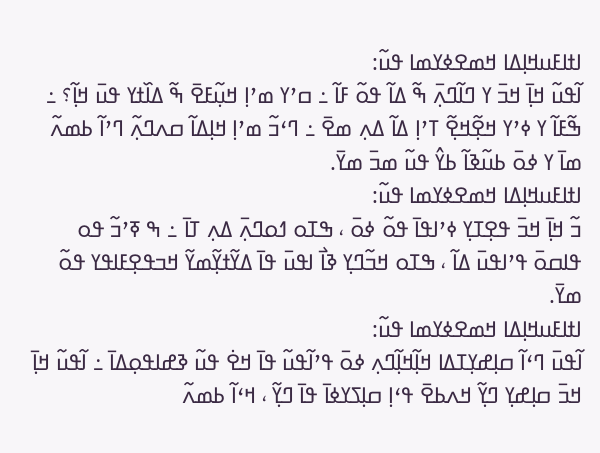ߊߙߊߓߎߞߊ߲ߡߊ ߞߘߐߦߌߘߊ ߟߎ߬:
ߊ߬ߟߎ߬ ߞߊ߲߫ ߞߏ߫ ߌ ߣߊ߬ߣߍ߲߫ ߒ߬ ߡߊ߬ ߟߋ߬ ߓߊ߬ ߸ ߛߴߌ ߘߴߊ߲ ߞߎ߲߬ߓߐ߫ ߒ߬ ߡߊ߰ߙߌ ߟߎ߫ ߞߊ߲߬؟ ߸ ߒ߬ߓߊ߬ ߌ ߦߴߌ ߞߐ߲߬ߞߐ߲߬ ߠߴߊ߲ ߡߊ߬ ߡߍ߲ ߘߐ߫ ߸ ߣߵߏ߬ ߘߴߊ߲ ߞߊ߲ߡߊ߬ ߛߍߣߍ߲߬ ߣߴߊ߬ ߕߘߍ߬ ߘߊ߫ ߌ ߦߋ߫ ߕߎ߬ߢߊ߬ ߕߌ߮ ߟߎ߬ ߘߏ߫ ߘߌ߫.
ߊߙߊߓߎߞߊ߲ߡߊ ߞߘߐߦߌߘߊ ߟߎ߬:
ߏ߬ ߞߊ߲߫ ߞߏ߫ ߟߐ߲ߠߌ߲ ߦߴߊߟߊ߫ ߟߋ߬ ߦߋ߫ ، ߒߠߋ ߗߋߣߍ߲߫ ߡߍ߲ ߠߊ߫ ߸ ߒ ߧߴߏ߬ ߟߋ ߟߊߛߋ߫ ߟߴߊߟߎ߫ ߡߊ߬ ، ߒߠߋ ߞߏ߬ߣߌ߲ ߢߊ߯ ߊߟߎ߫ ߟߊ߫ ߡߌ߬ߙߌ߲߬ߘߌ߬ ߞߏߟߐ߲ߓߊߟߌ ߟߋ߬ ߘߌ߫.
ߊߙߊߓߎߞߊ߲ߡߊ ߞߘߐߦߌߘߊ ߟߎ߬:
ߊ߬ߟߎ߫ ߣߵߊ߬ ߛߊ߲ߝߌ߲ߠߡߊ ߞߊ߲߬ߞߊ߲߬ߣߍ߲ ߦߋ߫ ߟߴߊ߬ߟߎ߬ ߟߊ߫ ߞߐ߭ ߟߎ߬ ߢߝߊߟߋ߲ߡߊ߫ ߸ ߊ߬ߟߎ߬ ߞߊ߲߫ ߞߏ߫ ߛߊ߲ߝߌ߲ ߣߌ߲߬ ߞߍߕߐ߫ ߟߵߊ߲ ߛߊ߲ߖߌߦߊ߫ ߟߊ߫ ߣߌ߲߬ ، ߞߵߊ߬ ߕߘߍ߬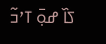ߖߊ߰ ߝߋ߲߫ ߠߴߏ߬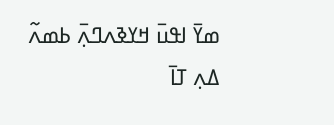ߘߌ߫ ߊߟߎ߫ ߞߌߢߍߣߍ߲߫ ߕߘߍ߬ ߡߍ߲ ߠߊ߫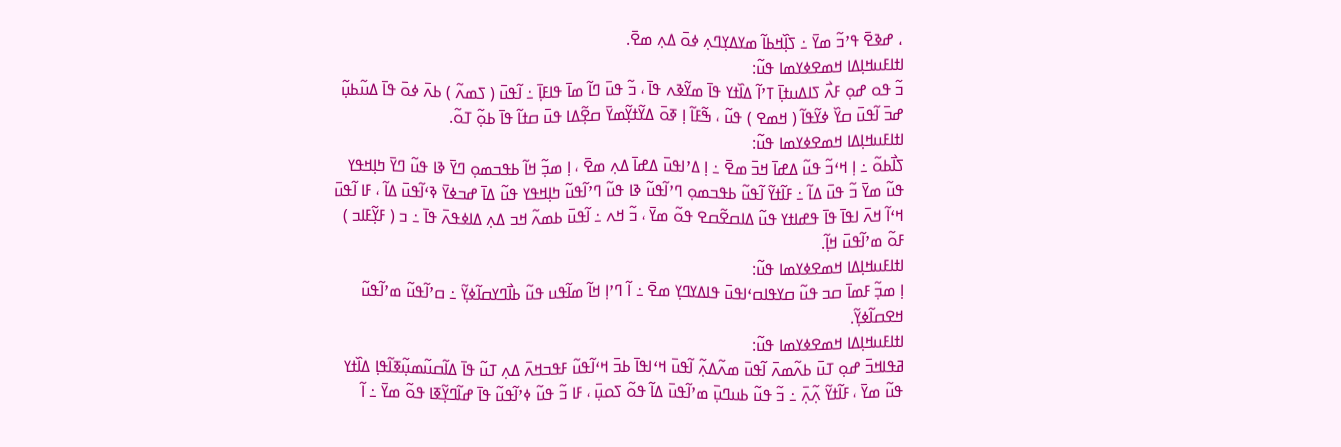، ߝߢߐ߫ ߟߴߏ߬ ߘߌ߫ ߸ ߖߊ߲߰ߞߕߊ߬ ߘߌߡߌ߲ߣߍ߲ ߦߋ߫ ߡߍ߲ ߘߐ߫.
ߊߙߊߓߎߞߊ߲ߡߊ ߞߘߐߦߌߘߊ ߟߎ߬:
ߏ߬ ߟߋ ߝߋ߲ ߓߍ߯ ߖߊߡߎߙߊ߲߫ ߠߴߊ߬ ߡߊ߰ߙߌ ߟߊ߫ ߘߌ߬ߢߍ ߟߊ߫ ، ߏ߬ ߟߎ߫ ߣߊ߬ ߘߊ߫ ߟߊߓߊ߲߫ ߸ ߊ߬ߟߎ߫ ( ߖߘߍ߬ ) ߕߍ߫ ߦߋ߫ ߟߊ߫ ߡߎ߬ߕߎ߲߬ ߝߏ߫ ߊ߬ߟߎ߫ ߛߌ߰ ߦߌ߬ߟߊ߬ ( ߞߘߐ ) ߟߎ߬ ، ߒ߬ߓߊ߬ ߊ߲ ߧߋ߫ ߡߌ߬ߙߌ߲߬ߘߌ߫ ߛߐ߲߬ߡߊ ߟߎ߫ ߛߙߊ߬ ߟߊ߫ ߕߋ߲߬ ߠߋ߬.
ߊߙߊߓߎߞߊ߲ߡߊ ߞߘߐߦߌߘߊ ߟߎ߬:
ߖߊ߯ߕߋ߬ ߸ ߊ߲ ߞߵߏ߬ ߟߎ߬ ߡߝߊ߫ ߞߏ߫ ߘߐ߫ ߸ ߊ߲ ߡߴߊߟߎ߫ ߡߝߊ߫ ߡߍ߲ ߘߐ߫ ، ߊ߲ ߘߏ߲߬ ߞߊ߬ ߕߟߏߘߋ߲ ߣߌ߫ ߢߊ ߟߎ߬ ߣߌ߫ ߤߊ߲ߞߟߌ ߟߎ߬ ߘߌ߫ ߏ߬ ߟߎ߫ ߡߊ߬ ߸ ߓߊ߬ߙߌ߬ ߊ߬ߟߎ߬ ߕߟߏߘߋ߲ ߣߴߊ߬ߟߎ߬ ߢߊ ߟߎ߬ ߣߴߊ߬ߟߎ߬ ߤߊ߲ߞߟߌ ߟߎ߬ ߡߊ߫ ߝߏߦߌ߫ ߢߵߊ߬ߟߎ߫ ߡߊ߬ ، ߓߊ ߊ߬ߟߎ߫ ߞߵߊ߬ ߞߍ߫ ߊߟߊ߫ ߟߊ߫ ߟߝߊߙߌ ߟߎ߬ ߡߊߛߐ߬ߛߐ ߟߋ߬ ߘߌ߫ ، ߏ߬ ߞߍ ߸ ߊ߬ߟߎ߫ ߕߘߍ߬ ߞߏ ߡߍ߲ ߡߊߦߟߍ߫ ߟߊ߫ ߸ ߏ ( ߓߌ߲߬ߓߊߏ ) ߓߋ߬ ߘߴߊ߬ߟߎ߫ ߞߊ߲߬.
ߊߙߊߓߎߞߊ߲ߡߊ ߞߘߐߦߌߘߊ ߟߎ߬:
ߊ߲ ߘߏ߲߬ ߓߘߊ߫ ߛߏ ߟߎ߬ ߛߌߟߊߛߵߊߟߎ߫ ߟߊߡߌߣߌ߲ ߘߐ߫ ߸ ߊ߬ ߣߴߊ߲ ߞߊ߬ ߘߊ߬ߟߎ ߟߎ߬ ߕߊ߯ߣߌߛߊ߬ߦߌ߲߬ ߸ ߛߴߊ߬ߟߎ߬ ߘߴߊ߬ߟߎ߬ ߞߐߛߊ߬ߦߌ߲߬.
ߊߙߊߓߎߞߊ߲ߡߊ ߞߘߐߦߌߘߊ ߟߎ߬:
ߥߟߊߞߏ߫ ߝߋ߲ ߠߎ߫ ߕߍ߬ߘߍ߫ ߊ߬ߟߎ߫ ߘߍ߬ߡߍ߲߬ ߊ߬ߟߎ߫ ߞߵߊߟߊ߫ ߕߏ߫ ߞߵߊ߬ߟߎ߬ ߓߟߏߞߍ߫ ߡߍ߲ ߠߎ߬ ߟߊ߫ ߡߊ߬ߛߎ߬ߘߎ߲߬ߧߊ߬ߟߊ߲ ߡߊ߰ߙߌ ߟߎ߬ ߘߌ߫ ، ߓߊ߬ߙߌ߬ ߍ߲߬ߍ߲߫ ߸ ߏ߬ ߟߎ߬ ߕߎߣߎ߲߫ ߘߴߊ߬ߟߎ߫ ߡߊ߬ ߟߋ߬ ߖߋߎ߲߫ ، ߓߊ ߏ߬ ߟߎ߬ ߦߴߊ߬ߟߎ߬ ߟߊ߫ ߝߊ߬ߣߌ߲߬ߧߊ ߟߋ߬ ߘߌ߫ ߸ ߊ߬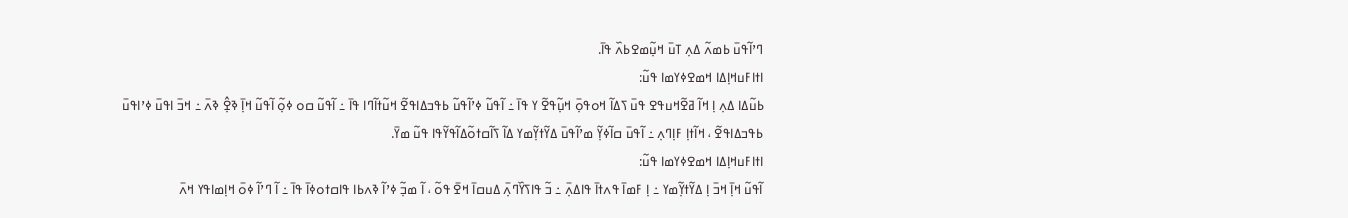ߣߴߊ߬ߟߎ߫ ߕߘߍ߬ ߡߍ߲ ߠߎ߫ ߞߎ߲߬ߘߐߕߍ߰ ߟߊ߫.
ߊߙߊߓߎߞߊ߲ߡߊ ߞߘߐߦߌߘߊ ߟߎ߬:
ߕߎ߬ߡߊ ߡߍ߲ ߊ߲ ߞߊ߬ ߥߐ߬ߞߎߟߐ ߟߎ߫ ߖߡߊ߬ ߞߋߟߋ߲߫ ߞߎ߲߬ߟߐ߬ ߌ ߟߊ߫ ߸ ߊ߬ߟߎ߬ ߦߴߊ߬ߟߎ߬ ߕߟߏߡߊߟߐ߬ ߞߎ߬ߙߊ߬ߣߊ ߟߊ߫ ߸ ߊ߬ߟߎ߬ ߛߋ ߦߋ߲߬ ߊ߬ߟߎ߬ ߞߊ߲߫ ߢߐ߲߮ ߢߍ߫ ߸ ߞߏ߫ ߊߟߎ߫ ߦߴߊߟߎ߫ ߕߟߏߡߊߟߐ߬ ، ߞߊ߬ߙߊ߲ ߓߊ߲ߣߍ߲ ߸ ߊ߬ߟߎ߫ ߛߊ߬ߦߌ߲߬ ߘߴߊ߬ߟߎ߫ ߡߌ߬ߙߌ߲߬ߘߌ ߡߊ߬ ߖߊ߬ߛߙߋ߬ߡߊ߬ߟߌ߬ߟߊ ߟߎ߬ ߘߌ߫.
ߊߙߊߓߎߞߊ߲ߡߊ ߞߘߐߦߌߘߊ ߟߎ߬:
ߊ߬ߟߎ߬ ߞߊ߲߫ ߞߏ߫ ߊ߲ ߡߌ߬ߙߌ߲߬ߘߌ ߸ ߊ߲ ߓߘߊ߫ ߟߍߙߊ߫ ߟߊߡߍ߲߫ ߸ ߏ߬ ߟߊߖߌ߰ߣߍ߲߫ ߡߎߛߊ߫ ߞߐ߫ ߟߋ߬ ، ߊ߬ ߘߏ߲߬ ߦߴߊ߬ ߢߍߕߊ ߟߊߛߙߋߦߊ߫ ߟߊ߫ ߸ ߊ߬ ߣߴߊ߬ ߦߋ߫ ߞߊ߲ߘߊߟߌ ߞߍ߫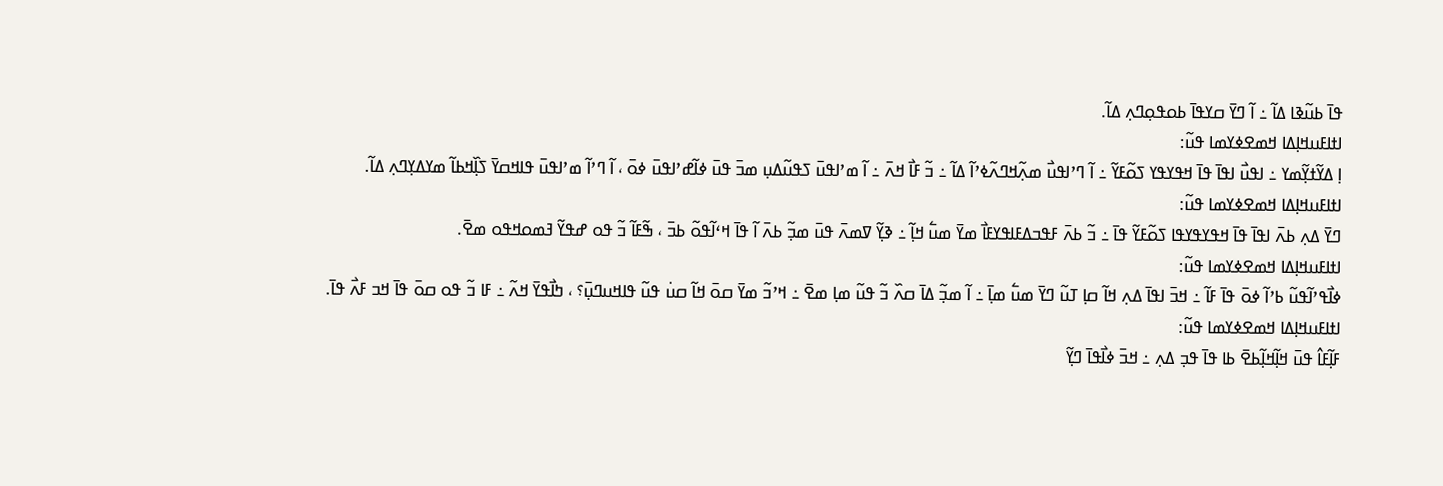ߟߊ߫ ߕߎ߬ߢߊ ߡߊ߬ ߸ ߊ߬ ߣߌ߫ ߛߌߟߊ߫ ߕߋߟߋ߲ߣߍ߲ ߡߊ߬.
ߊߙߊߓߎߞߊ߲ߡߊ ߞߘߐߦߌߘߊ ߟߎ߬:
ߊ߲ ߡߌ߬ߙߌ߲߬ߘߌ ߸ ߊߟߎ߯ ߊߟߊ߫ ߟߊ߫ ߞߟߌߟߌ ߖߋ߬ߓߌ߬ ߸ ߊ߬ ߣߴߊߟߎ߯ ߘߍ߲߬ߞߣߍ߬ߦߴߊ߬ ߡߊ߬ ߸ ߏ߬ ߓߊ߯ ߞߍ߫ ߸ ߊ߬ ߘߴߊߟߎ߫ ߖߟߎ߬ߡߎ߲ ߘߏ߫ ߟߎ߫ ߦߊ߬ߝߴߊߟߎ߫ ߦߋ߫ ، ߊ߬ ߣߴߊ߬ ߘߴߊߟߎ߫ ߟߊߞߛߌ߫ ߖߊ߲߰ߞߕߊ߬ ߘߌߡߌ߲ߣߍ߲ ߡߊ߬.
ߊߙߊߓߎߞߊ߲ߡߊ ߞߘߐߦߌߘߊ ߟߎ߬:
ߣߌ߫ ߡߍ߲ ߕߍ߫ ߊߟߊ߫ ߟߊ߫ ߞߟߌߟߌߟߊ ߖߋ߬ߓߌ߬ ߟߊ߫ ߸ ߏ߬ ߕߍ߫ ߓߟߏߡߓߊߟߌߓߊ߯ ߘߌ߫ ߘߎ߱ ߞߊ߲߬ ߸ ߢߌ߲߬ ߜߘߍ߫ ߟߎ߫ ߘߏ߲߬ ߕߍ߫ ߊ߬ ߟߊ߫ ߞߵߊ߬ߟߋ߬ ߕߏ߫ ، ߒ߬ߓߊ߬ ߏ߬ ߟߋ ߝߟߌ߬ ߔߘߋߞߟߋ ߘߐ߫.
ߊߙߊߓߎߞߊ߲ߡߊ ߞߘߐߦߌߘߊ ߟߎ߬:
ߦߊ߯ߟߴߊ߬ߟߎ߬ ߕߴߊ߬ ߦߋ߫ ߟߊ߫ ߓߊ߬ ߸ ߞߏ߫ ߊߟߊ߫ ߡߍ߲ ߞߊ߬ ߛߊ߲ ߠߎ߬ ߣߌ߫ ߘߎ߱ ߘߊ߲߫ ߸ ߊ߬ ߘߏ߲߬ ߡߊ߫ ߛߍ߰ ߏ߬ ߟߎ߬ ߘߊ߲ ߘߐ߫ ߸ ߞߴߏ߬ ߘߌ߫ ߛߋ߫ ߞߊ߬ ߛߎ߭ ߟߎ߬ ߟߊߞߎߣߎ߲߫؟ ، ߤߊ߯ߟߌ߫ ߞߍ߬ ߸ ߓߊ ߏ߬ ߟߋ ߛߋ߫ ߟߊ߫ ߞߏ ߓߍ߯ ߟߊ߫.
ߊߙߊߓߎߞߊ߲ߡߊ ߞߘߐߦߌߘߊ ߟߎ߬:
ߓߊ߲߬ߓߊ߮ ߟߎ߫ ߞߊ߲߬ߞߊ߲߬ߕߐ߫ ߕߊ ߟߊ߫ ߟߏ߲ ߡߍ߲ ߸ ߞߏ߫ ߦߊ߯ߟߊ߫ ߣߌ߲߬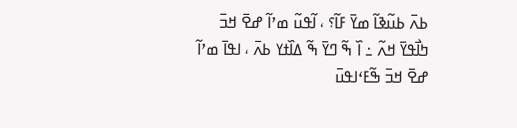ߕߍ߫ ߕߎ߬ߢߊ߬ ߘߌ߫ ߓߊ߬؟ ، ߊ߬ߟߎ߬ ߘߴߊ߬ ߝߐ߫ ߞߏ߫ ߤߊ߯ߟߌ߫ ߞߍ߬ ߸ ߊ߰ ߒ߬ ߣߌ߫ ߒ߬ ߡߊ߰ߙߌ ߕߍ߫ ، ߊߟߊ߫ ߘߴߊ߬ ߝߐ߫ ߞߏ߫ ߒ߬ߓߵߊߟߎ߫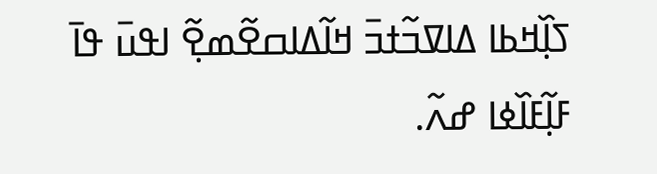ߖߊ߲߰ߞߕߊ ߡߊߜߏ߬ߙߏ߫ ߞߊ߬ߡߊߛߐ߬ߘߐ߲߬ ߊߟߎ߫ ߟߊ߫ ߓߊ߲߬ߓߊ߰ߦߊ ߝߍ߬.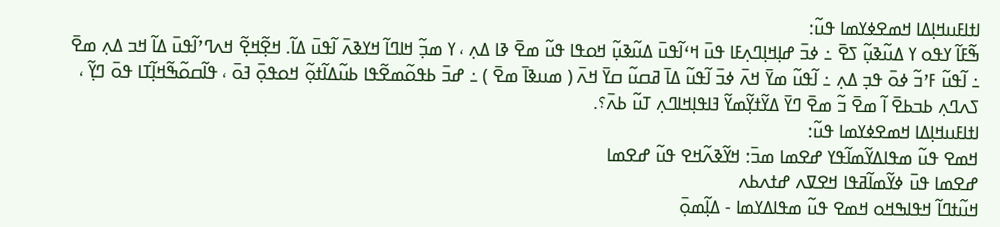ߊߙߊߓߎߞߊ߲ߡߊ ߞߘߐߦߌߘߊ ߟߎ߬:
ߒ߬ߓߊ߬ ߌߟߋ ߌ ߡߎ߬ߢߎ߲߬ ߖߐ߫ ߸ ߦߏ߫ ߝߊ߲ߞߊ߲ߣߍ߲ߓߊ ߟߎ߫ ߞߵߊ߬ߟߎ߫ ߡߎ߬ߢߎ߲߬ ߞߋߟߊ ߟߎ߬ ߘߐ߫ ߢߊ ߡߍ߲ ، ߌ ߘߏ߲߬ ߞߊߣߊ߬ ߞߌߢߍ߫ ߊ߬ߟߎ߫ ߡߊ߬. ߞߐ߲߬ߞߐ߲߬ ߞߍߣߴߊ߬ߟߎ߫ ߡߊ߬ ߞߏ ߡߍ߲ ߘߐ߫ ߸ ߊ߬ߟߎ߬ ߓߴߏ߬ ߦߋ߫ ߟߏ߲ ߡߍ߲ ߸ ߊ߬ߟߎ߬ ߘߌ߫ ߞߍ߫ ߦߏ߫ ߊ߬ߟߎ߬ ߡߊ߫ ߥߛߎ߬ ߛߌ߫ ߞߍ߫ ( ߘߎߢߊ߫ ߘߐ߫ ) ߸ ߝߏ߫ ߕߟߋ߬ߘߐ߬ߟߊ ߕߎ߬ߡߊ߬ߙߋ߲߬ ߞߋߟߋ߲߫ ߔߋ߫ ، ߟߊ߬ߛߋ߬ߒ߬ߞߊ߲߬ߠߊ ߟߋ߫ ߣߌ߲߬ ، ߖߍߣߍ߲ ߕߏߕߐ߫ ߊ߬ ߘߐ߫ ߏ߬ ߘߐ߫ ߣߌ߫ ߡߌ߬ߙߌ߲߬ߘߌ߬ ߔߊߟߊ߲ߞߊߣߍ߲ ߠߎ߬ ߕߍ߫؟.
ߊߙߊߓߎߞߊ߲ߡߊ ߞߘߐߦߌߘߊ ߟߎ߬:
ߞߘߐ ߟߎ߬ ߘߟߊߡߌ߬ߘߊ߬ߟߌ ߝߐߘߊ ߘߏ߫: ߞߌ߬ߢߍ߬ߞߐ ߟߎ߬ ߝߐߘߊ
ߝߐߘߊ ߟߎ߫ ߦߌ߬ߘߊ߬ߥߟߊ ߞߐߜߍ ߝߙߍߕߍ
ߞߎ߬ߙߣߊ߬ ߞߟߊߒߞߋ ߞߘߐ ߟߎ߬ ߘߟߊߡߌߘߊ - ߡߊ߲߬ߘߋ߲߫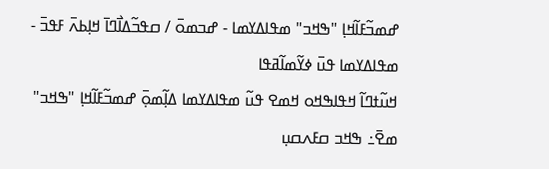ߝߘߏ߬ߓߊ߬ߞߊ߲ "ߒߞߏ" ߘߟߊߡߌߘߊ - ߝߏߘߋ߫ / ߛߟߏ߬ߡߊ߯ߣߊ߫ ߞߊ߲ߕߍ߫ ߓߟߏ߫ - ߘߟߊߡߌߘߊ ߟߎ߫ ߦߌ߬ߘߊ߬ߥߟߊ
ߞߎ߬ߙߣߊ߬ ߞߟߊߒߞߋ ߞߘߐ ߟߎ߬ ߘߟߊߡߌߘߊ ߡߊ߲߬ߘߋ߲߫ ߝߘߏ߬ߓߊ߬ߞߊ߲ "ߒߞߏ" ߘߐ߫߸ ߒߞߏ ߛߓߍߛߎ߲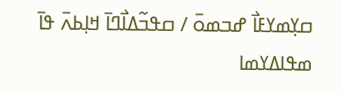ߛߌ߲ߘߌߓߊ߯ ߝߏߘߋ߫ / ߛߟߏ߬ߡߊ߯ߣߊ߫ ߞߊ߲ߕߍ߫ ߟߊ߫ ߘߟߊߡߌߘߊ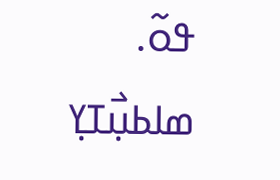ߟߋ߬.
ߘߊߕߎ߲߯ߠߌ߲